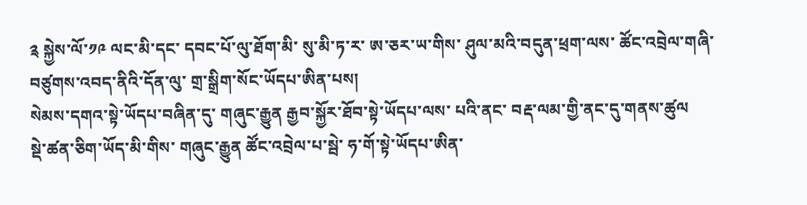༉ སྐྱེས་ལོ་༡༩ ལང་མི་དང་ དབང་པོ་ལུ་ཐོག་མི་ སུ་མི་ཏ་ར་ ཨ་ཅར་ཡ་གིས་ ཤུལ་མའི་བདུན་ཕྲག་ལས་ ཚོང་འབྲེལ་གཞི་བཙུགས་འབད་ནིའི་དོན་ལུ་ གྲ་སྒྲིག་སོང་ཡོདཔ་ཨིན་པས།
སེམས་དགའ་སྟེ་ཡོདཔ་བཞིན་དུ་ གཞུང་རྒྱུན རྒྱབ་སྐྱོར་ཐོབ་སྟེ་ཡོདཔ་ལས་ པའི་ནང་ བརྡ་ལམ་གྱི་ནང་དུ་གནས་ཚུལ
སྡེ་ཚན་ཅིག་ཡོད་མི་གིས་ གཞུང་རྒྱུན ཚོང་འབྲེལ་པ་སྦེ་ ཧ་གོ་སྟེ་ཡོདཔ་ཨིན་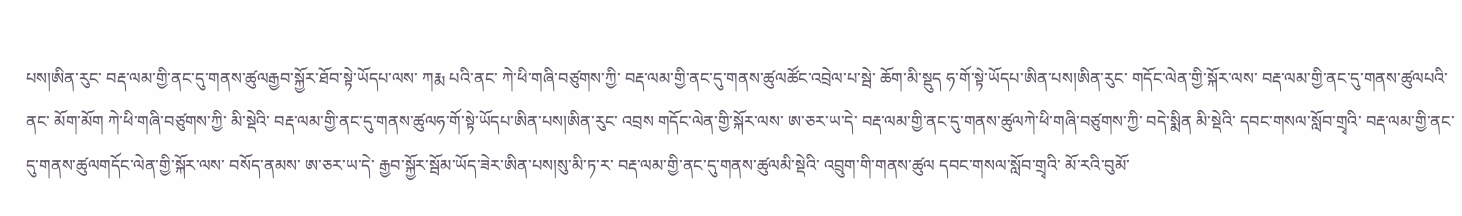པས།ཨིན་རུང་ བརྡ་ལམ་གྱི་ནང་དུ་གནས་ཚུལརྒྱབ་སྐྱོར་ཐོབ་སྟེ་ཡོདཔ་ལས་ ཀརྨ པའི་ནང་ ཀེ་ཕི་གཞི་བཙུགས་ཀྱི་ བརྡ་ལམ་གྱི་ནང་དུ་གནས་ཚུལཚོང་འབྲེལ་པ་སྦེ་ ཆོག་མི་སྡུད ཧ་གོ་སྟེ་ཡོདཔ་ཨིན་པས།ཨིན་རུང་ གདོང་ལེན་གྱི་སྐོར་ལས་ བརྡ་ལམ་གྱི་ནང་དུ་གནས་ཚུལཔའི་ནང་ མོག་མོག ཀེ་ཕི་གཞི་བཙུགས་ཀྱི་ མི་སྡེའི་ བརྡ་ལམ་གྱི་ནང་དུ་གནས་ཚུལཧ་གོ་སྟེ་ཡོདཔ་ཨིན་པས།ཨིན་རུང་ འབྲས གདོང་ལེན་གྱི་སྐོར་ལས་ ཨ་ཅར་ཡ་དེ་ བརྡ་ལམ་གྱི་ནང་དུ་གནས་ཚུལཀེ་ཕི་གཞི་བཙུགས་ཀྱི་ བདེ་སྨིན མི་སྡེའི་ དབང་གསལ་སློབ་གྲྭའི་ བརྡ་ལམ་གྱི་ནང་དུ་གནས་ཚུལགདོང་ལེན་གྱི་སྐོར་ལས་ བསོད་ནམས་ ཨ་ཅར་ཡ་དེ་ རྒྱབ་སྐྱོར་སྦོམ་ཡོད་ཟེར་ཨིན་པས།སུ་མི་ཏ་ར་ བརྡ་ལམ་གྱི་ནང་དུ་གནས་ཚུལམི་སྡེའི་ འབྲུག་གི་གནས་ཚུལ དབང་གསལ་སློབ་གྲྭའི་ མོ་རའི་བུམོ་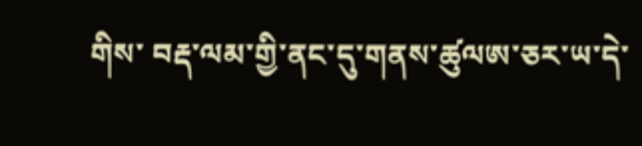གིས་ བརྡ་ལམ་གྱི་ནང་དུ་གནས་ཚུལཨ་ཅར་ཡ་དེ་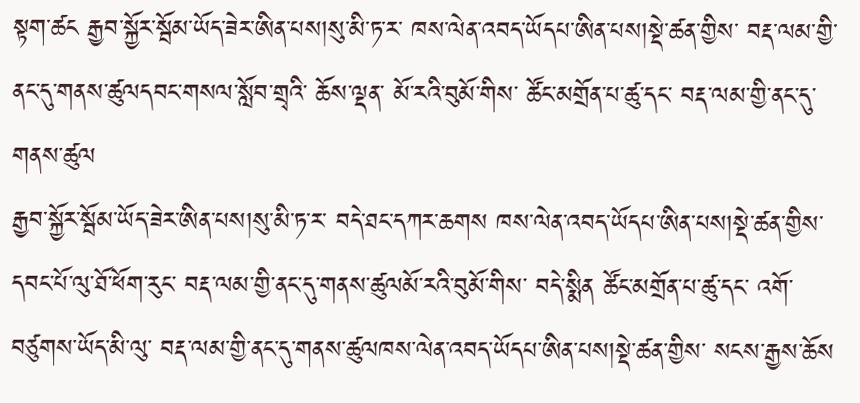སྟག་ཚང རྒྱབ་སྐྱོར་སྦོམ་ཡོད་ཟེར་ཨིན་པས།སུ་མི་ཏ་ར་ ཁས་ལེན་འབད་ཡོདཔ་ཨིན་པས།སྡེ་ཚན་གྱིས་ བརྡ་ལམ་གྱི་ནང་དུ་གནས་ཚུལདབང་གསལ་སློབ་གྲྭའི་ ཆོས་ལྡན་ མོ་རའི་བུམོ་གིས་ ཚོང་མགྲོན་པ་ཚུ་དང་ བརྡ་ལམ་གྱི་ནང་དུ་གནས་ཚུལ
རྒྱབ་སྐྱོར་སྦོམ་ཡོད་ཟེར་ཨིན་པས།སུ་མི་ཏ་ར་ བདེ་ཐང་དཀར་ཆགས ཁས་ལེན་འབད་ཡོདཔ་ཨིན་པས།སྡེ་ཚན་གྱིས་ དབང་པོ་ལུ་ཐོ་ཕོག་རུང་ བརྡ་ལམ་གྱི་ནང་དུ་གནས་ཚུལམོ་རའི་བུམོ་གིས་ བདེ་སྨིན ཚོང་མགྲོན་པ་ཚུ་དང་ འགོ་བཙུགས་ཡོད་མི་ལུ་ བརྡ་ལམ་གྱི་ནང་དུ་གནས་ཚུལཁས་ལེན་འབད་ཡོདཔ་ཨིན་པས།སྡེ་ཚན་གྱིས་ སངས་རྒྱས་ཆོས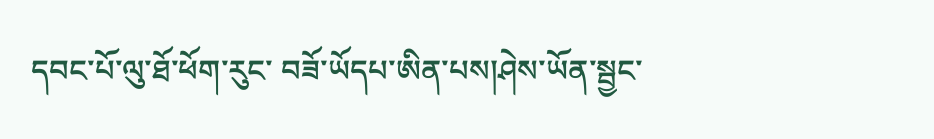དབང་པོ་ལུ་ཐོ་ཕོག་རུང་ བཟོ་ཡོདཔ་ཨིན་པས།ཤེས་ཡོན་སྦྱང་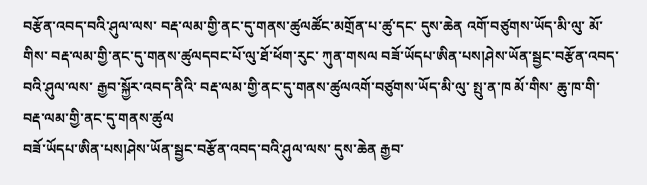བརྩོན་འབད་བའི་ཤུལ་ལས་ བརྡ་ལམ་གྱི་ནང་དུ་གནས་ཚུལཚོང་མགྲོན་པ་ཚུ་དང་ དུས་ཆེན འགོ་བཙུགས་ཡོད་མི་ལུ་ མོ་གིས་ བརྡ་ལམ་གྱི་ནང་དུ་གནས་ཚུལདབང་པོ་ལུ་ཐོ་ཕོག་རུང་ ཀུན་གསལ བཟོ་ཡོདཔ་ཨིན་པས།ཤེས་ཡོན་སྦྱང་བརྩོན་འབད་བའི་ཤུལ་ལས་ རྒྱབ་སྐྱོར་འབད་ནིའི་ བརྡ་ལམ་གྱི་ནང་དུ་གནས་ཚུལའགོ་བཙུགས་ཡོད་མི་ལུ་ སྤུ་ན་ཁ མོ་གིས་ ཆུ་ཁ་གི་ བརྡ་ལམ་གྱི་ནང་དུ་གནས་ཚུལ
བཟོ་ཡོདཔ་ཨིན་པས།ཤེས་ཡོན་སྦྱང་བརྩོན་འབད་བའི་ཤུལ་ལས་ དུས་ཆེན རྒྱབ་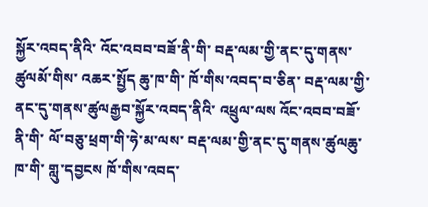སྐྱོར་འབད་ནིའི་ འོང་འབབ་བཟོ་ནི་གི་ བརྡ་ལམ་གྱི་ནང་དུ་གནས་ཚུལམོ་གིས་ འཆར་སྤྱོད ཆུ་ཁ་གི་ ཁོ་གིས་འབད་བ་ཅིན་ བརྡ་ལམ་གྱི་ནང་དུ་གནས་ཚུལརྒྱབ་སྐྱོར་འབད་ནིའི་ འཕྲུལ་ལས འོང་འབབ་བཟོ་ནི་གི་ ལོ་བཅུ་ཕྲག་གི་ཧེ་མ་ལས་ བརྡ་ལམ་གྱི་ནང་དུ་གནས་ཚུལཆུ་ཁ་གི་ གླུ་དབྱངས ཁོ་གིས་འབད་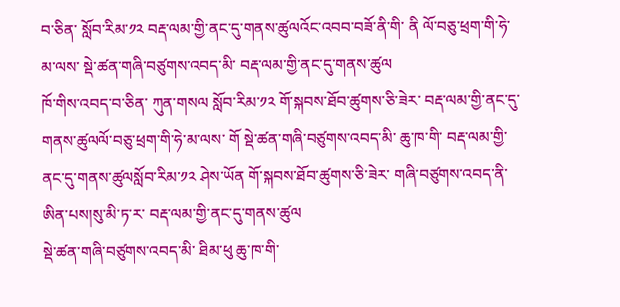བ་ཅིན་ སློབ་རིམ་༡༢ བརྡ་ལམ་གྱི་ནང་དུ་གནས་ཚུལའོང་འབབ་བཟོ་ནི་གི་ ནི ལོ་བཅུ་ཕྲག་གི་ཧེ་མ་ལས་ སྡེ་ཚན་གཞི་བཙུགས་འབད་མི་ བརྡ་ལམ་གྱི་ནང་དུ་གནས་ཚུལ
ཁོ་གིས་འབད་བ་ཅིན་ ཀུན་གསལ སློབ་རིམ་༡༢ གོ་སྐབས་ཐོབ་ཚུགས་ཅི་ཟེར་ བརྡ་ལམ་གྱི་ནང་དུ་གནས་ཚུལལོ་བཅུ་ཕྲག་གི་ཧེ་མ་ལས་ གོ སྡེ་ཚན་གཞི་བཙུགས་འབད་མི་ ཆུ་ཁ་གི་ བརྡ་ལམ་གྱི་ནང་དུ་གནས་ཚུལསློབ་རིམ་༡༢ ཤེས་ཡོན གོ་སྐབས་ཐོབ་ཚུགས་ཅི་ཟེར་ གཞི་བཙུགས་འབད་ནི་ཨིན་པས།སུ་མི་ཏ་ར་ བརྡ་ལམ་གྱི་ནང་དུ་གནས་ཚུལ
སྡེ་ཚན་གཞི་བཙུགས་འབད་མི་ ཐིམ་ཕུ ཆུ་ཁ་གི་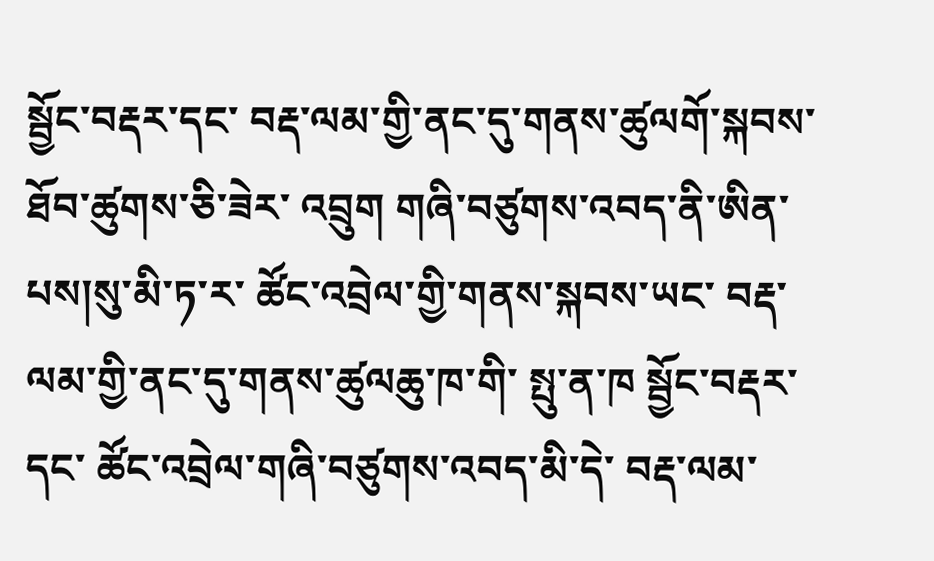སྦྱོང་བརྡར་དང་ བརྡ་ལམ་གྱི་ནང་དུ་གནས་ཚུལགོ་སྐབས་ཐོབ་ཚུགས་ཅི་ཟེར་ འབྲུག གཞི་བཙུགས་འབད་ནི་ཨིན་པས།སུ་མི་ཏ་ར་ ཚོང་འབྲེལ་གྱི་གནས་སྐབས་ཡང་ བརྡ་ལམ་གྱི་ནང་དུ་གནས་ཚུལཆུ་ཁ་གི་ སྤུ་ན་ཁ སྦྱོང་བརྡར་དང་ ཚོང་འབྲེལ་གཞི་བཙུགས་འབད་མི་དེ་ བརྡ་ལམ་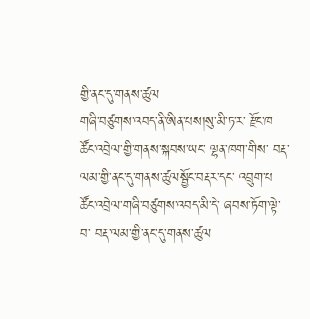གྱི་ནང་དུ་གནས་ཚུལ
གཞི་བཙུགས་འབད་ནི་ཨིན་པས།སུ་མི་ཏ་ར་ རྫོང་ཁ ཚོང་འབྲེལ་གྱི་གནས་སྐབས་ཡང་ ལྷན་ཁག་གིས་ བརྡ་ལམ་གྱི་ནང་དུ་གནས་ཚུལསྦྱོང་བརྡར་དང་ འབྲུག་པ ཚོང་འབྲེལ་གཞི་བཙུགས་འབད་མི་དེ་ ཞབས་ཏོག་ལྟེ་བ་ བརྡ་ལམ་གྱི་ནང་དུ་གནས་ཚུལ